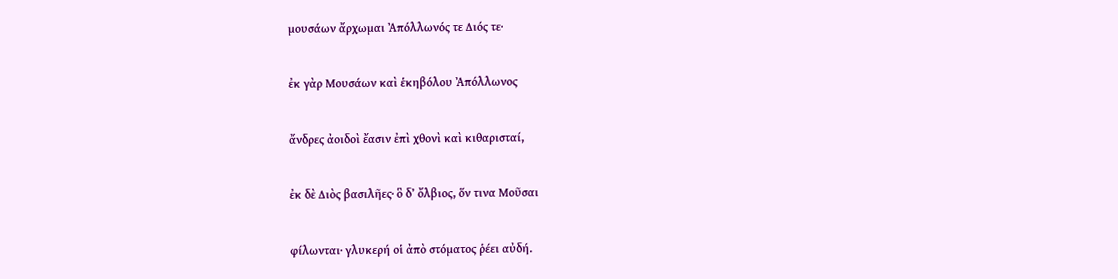μουσάων ἄρχωμαι Ἀπόλλωνός τε Διός τε·

ἐκ γὰρ Μουσάων καὶ ἑκηβόλου Ἀπόλλωνος

ἄνδρες ἀοιδοὶ ἔασιν ἐπὶ χθονὶ καὶ κιθαρισταί,

ἐκ δὲ Διὸς βασιλῆες· ὃ δʼ ὄλβιος, ὅν τινα Μοῦσαι

φίλωνται· γλυκερή οἱ ἀπὸ στόματος ῥέει αὐδή.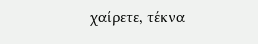χαίρετε, τέκνα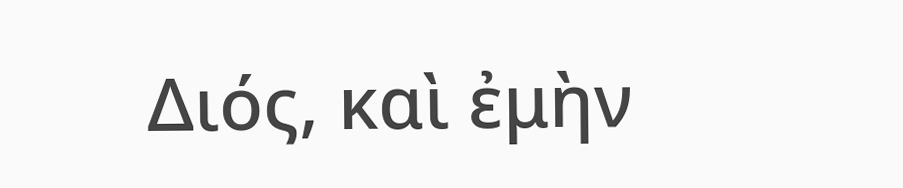Διός, καὶ ἐμὴν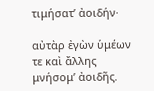τιμήσατʼ ἀοιδήν·

αὐτὰρ ἐγὼν ὑμέων τε καὶ ἄλλης μνήσομʼ ἀοιδῆς.